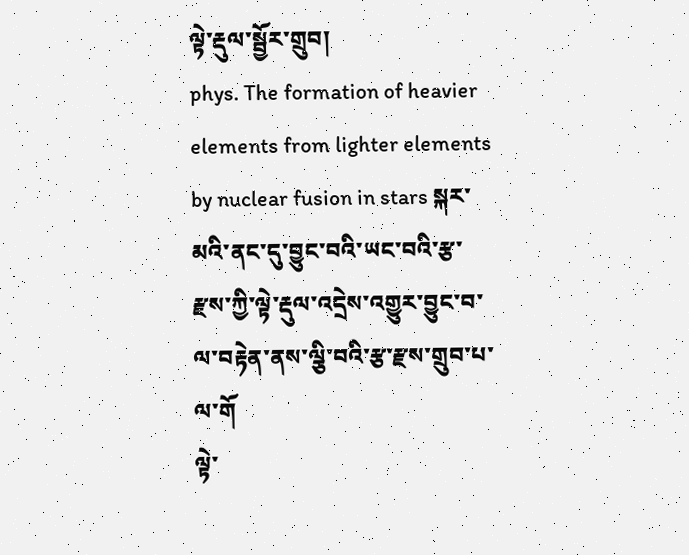ལྟེ་རྡུལ་སྦྱོར་གྲུབ།
phys. The formation of heavier elements from lighter elements by nuclear fusion in stars སྐར་མའི་ནང་དུ་བྱུང་བའི་ཡང་བའི་རྩ་རྫས་ཀྱི་ལྟེ་རྡུལ་འདྲེས་འགྱུར་བྱུང་བ་ལ་བརྟེན་ནས་ལྕི་བའི་རྩ་རྫས་གྲུབ་པ་ལ་གོ
ལྟེ་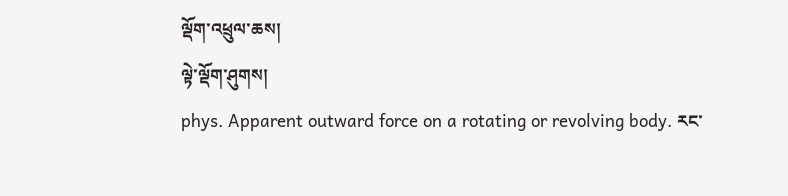ལྡོག་འཕྲུལ་ཆས།
ལྟེ་ལྡོག་ཤུགས།
phys. Apparent outward force on a rotating or revolving body. རང་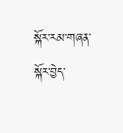སྐོར་རམ་གཞན་སྐོར་བྱེད་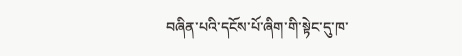བཞིན་པའི་དངོས་པོ་ཞིག་གི་སྟེང་དུ་ཁ་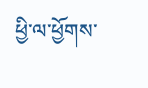ཕྱི་ལ་ཕྱོགས་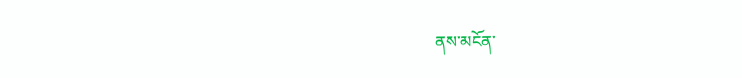ནས་མངོན་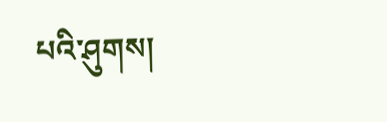པའི་ཤུགས།